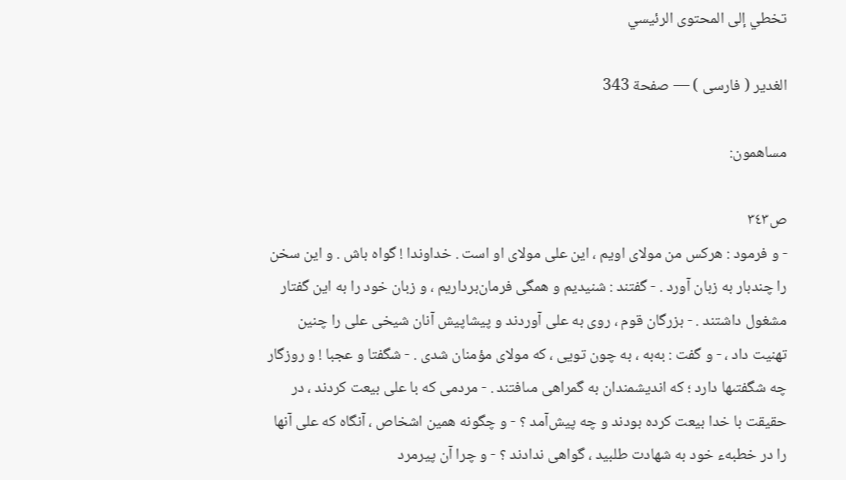تخطي إلى المحتوى الرئيسي

الغدير ( فارسى ) — صفحة 343

مساهمون:

ص٣٤٣
- و فرمود : هركس من مولاى اويم ، اين على مولاى او است . خداوندا ! گواه باش . و اين سخن را چندبار به زبان آورد . - گفتند : شنيديم و همگى فرمان‌برداريم ، و زبان خود را به اين گفتار مشغول داشتند . - بزرگان قوم ، روى به على آوردند و پيشاپيش آنان شيخى على را چنين تهنيت داد ، - و گفت : به‌به ، به چون تويى ، كه مولاى مؤمنان شدى . - شگفتا و عجبا ! و روزگار چه شگفتىها دارد ؛ كه انديشمندان به گمراهى مىافتند . - مردمى كه با على بيعت كردند ، در حقيقت با خدا بيعت كرده بودند و چه پيش‌آمد ؟ - و چگونه همين اشخاص ، آنگاه كه على آنها را در خطبهء خود به شهادت طلبيد ، گواهى ندادند ؟ - و چرا آن پيرمرد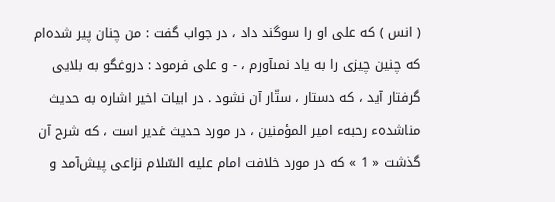( انس ) كه على او را سوگند داد ، در جواب گفت : من چنان پير شده‌ام كه چنين چيزى را به ياد نمىآورم ، - و على فرمود : دروغگو به بلايى گرفتار آيد ، كه دستار ، ستّار آن نشود . در ابيات اخير اشاره به حديث مناشدهء رحبهء امير المؤمنين ، در مورد حديث غدير است ، كه شرح آن گذشت « 1 » كه در مورد خلافت امام عليه السّلام نزاعى پيش‌آمد و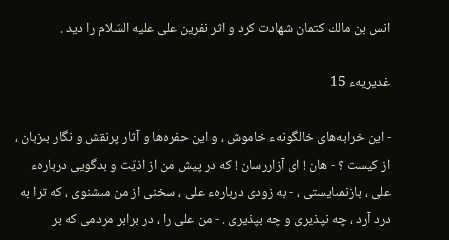انس بن مالك كتمان شهادت كرد و اثر نفرين على عليه السّلام را ديد .

غديريهء 15

- اين خرابه‌هاى خالگونهء خاموش ، و اين حفره‌ها و آثار پرنقش و نگار بىزبان ، از كيست ؟ - هان ! اى آزاررسان ! كه در پيش من از اذيّت و بدگويى دربارهء على ، بازنمىايستى ، - به زودى دربارهء على ، سخنى از من مىشنوى ، كه ترا به درد آرد ، چه نپذيرى و چه بپذيرى . - من على را ، در برابر مردمى كه بر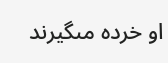او خرده مىگيرند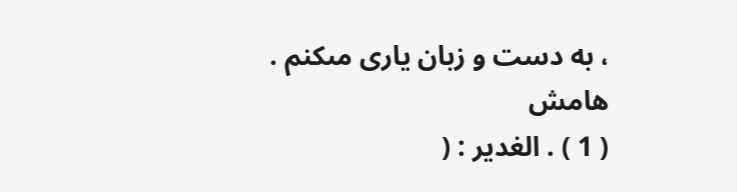، به دست و زبان يارى مىكنم .
هامش
( 1 ) . الغدير : (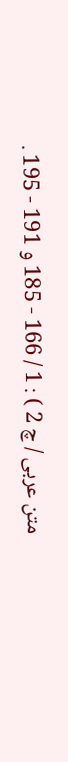متن عربى / چ 2 ) : 1 / 166 - 185 و 191 - 195 .